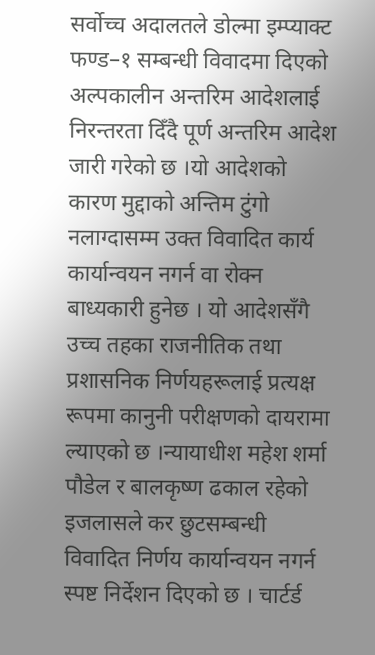सर्वोच्च अदालतले डोल्मा इम्प्याक्ट फण्ड–१ सम्बन्धी विवादमा दिएको अल्पकालीन अन्तरिम आदेशलाई निरन्तरता दिँदै पूर्ण अन्तरिम आदेश जारी गरेको छ ।यो आदेशको कारण मुद्दाको अन्तिम टुंगो नलाग्दासम्म उक्त विवादित कार्य कार्यान्वयन नगर्न वा रोक्न बाध्यकारी हुनेछ । यो आदेशसँगै उच्च तहका राजनीतिक तथा प्रशासनिक निर्णयहरूलाई प्रत्यक्ष रूपमा कानुनी परीक्षणको दायरामा ल्याएको छ ।न्यायाधीश महेश शर्मा पौडेल र बालकृष्ण ढकाल रहेको इजलासले कर छुटसम्बन्धी विवादित निर्णय कार्यान्वयन नगर्न स्पष्ट निर्देशन दिएको छ । चार्टर्ड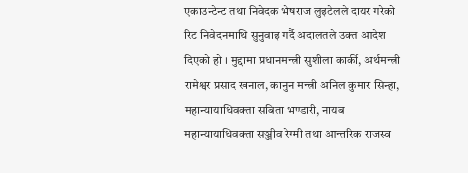एकाउन्टेन्ट तथा निवेदक भेषराज लुइटेलले दायर गरेको रिट निवेदनमाथि सुनुवाइ गर्दै अदालतले उक्त आदेश दिएको हो । मुद्दामा प्रधानमन्त्री सुशीला कार्की, अर्थमन्त्री रामेश्वर प्रसाद खनाल, कानुन मन्त्री अनिल कुमार सिन्हा, महान्यायाधिवक्ता सबिता भण्डारी, नायब महान्यायाधिवक्ता सञ्जीव रेग्मी तथा आन्तरिक राजस्व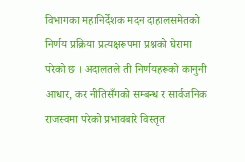विभागका महानिर्देशक मदन दाहालसमेतको निर्णय प्रक्रिया प्रत्यक्षरूपमा प्रश्नको घेरामा परेको छ । अदालतले ती निर्णयहरूको कानुनी आधार, कर नीतिसँगको सम्बन्ध र सार्वजनिक राजस्वमा परेको प्रभावबारे विस्तृत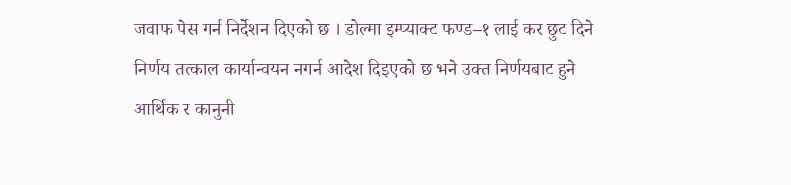जवाफ पेस गर्न निर्देशन दिएको छ । डोल्मा इम्प्याक्ट फण्ड–१ लाई कर छुट दिने निर्णय तत्काल कार्यान्वयन नगर्न आदेश दिइएको छ भने उक्त निर्णयबाट हुने आर्थिक र कानुनी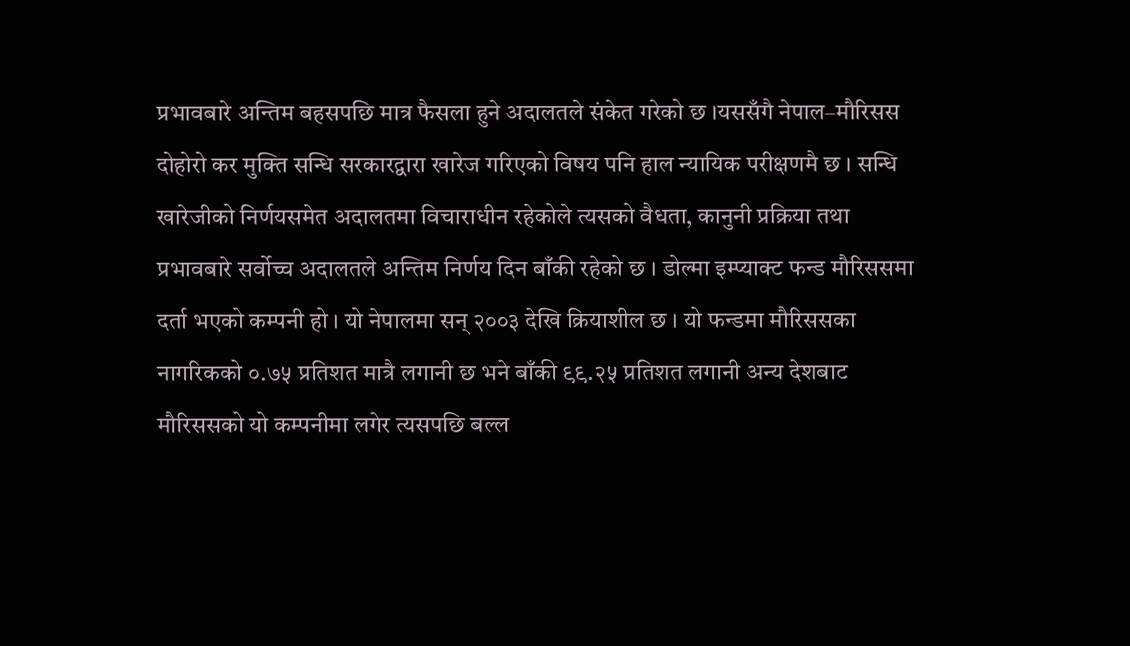प्रभावबारे अन्तिम बहसपछि मात्र फैसला हुने अदालतले संकेत गरेको छ ।यससँगै नेपाल–मौरिसस दोहोरो कर मुक्ति सन्धि सरकारद्वारा खारेज गरिएको विषय पनि हाल न्यायिक परीक्षणमै छ । सन्धि खारेजीको निर्णयसमेत अदालतमा विचाराधीन रहेकोले त्यसको वैधता, कानुनी प्रक्रिया तथा प्रभावबारे सर्वोच्च अदालतले अन्तिम निर्णय दिन बाँकी रहेको छ । डोल्मा इम्प्याक्ट फन्ड मौरिससमा दर्ता भएको कम्पनी हो । यो नेपालमा सन् २००३ देखि क्रियाशील छ । यो फन्डमा मौरिससका नागरिकको ०.७५ प्रतिशत मात्रै लगानी छ भने बाँकी ९९.२५ प्रतिशत लगानी अन्य देशबाट मौरिससको यो कम्पनीमा लगेर त्यसपछि बल्ल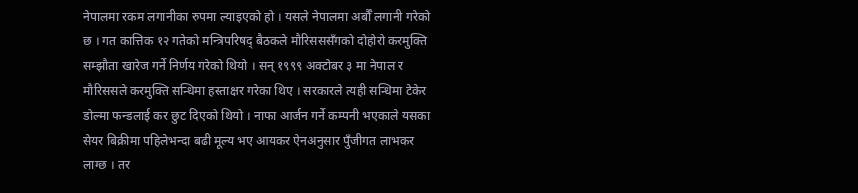नेपालमा रकम लगानीका रुपमा ल्याइएको हो । यसले नेपालमा अर्बौँ लगानी गरेको छ । गत कात्तिक १२ गतेको मन्त्रिपरिषद् बैठकले मौरिसससँगको दोहोरो करमुक्ति सम्झौता खारेज गर्ने निर्णय गरेको थियो । सन् १९९९ अक्टोबर ३ मा नेपाल र मौरिससले करमुक्ति सन्धिमा हस्ताक्षर गरेका थिए । सरकारले त्यही सन्धिमा टेकेर डोल्मा फन्डलाई कर छुट दिएको थियो । नाफा आर्जन गर्ने कम्पनी भएकाले यसका सेयर बिक्रीमा पहिलेभन्दा बढी मूल्य भए आयकर ऐनअनुसार पुँजीगत लाभकर लाग्छ । तर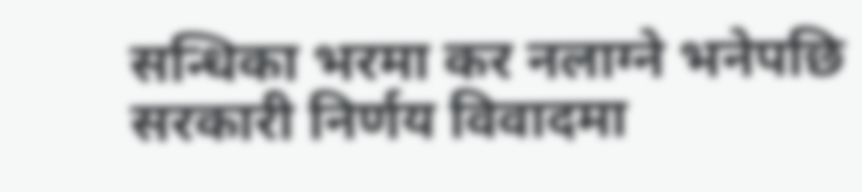सन्धिका भरमा कर नलाग्ने भनेपछि सरकारी निर्णय विवादमा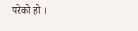परेको हो ।